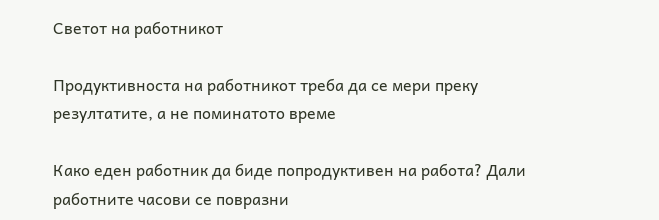Светот на работникот

Продуктивноста на работникот треба да се мери преку резултатите, а не поминатото време

Како еден работник да биде попродуктивен на работа? Дали работните часови се повразни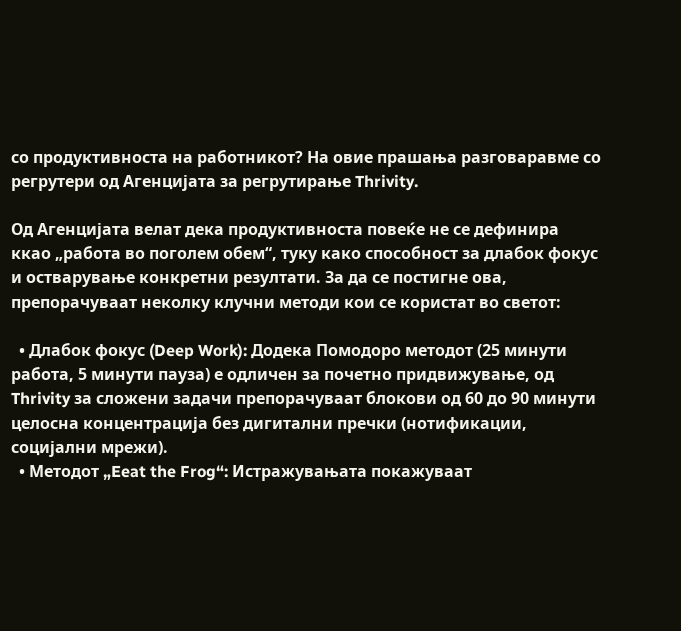со продуктивноста на работникот? На овие прашања разговаравме со регрутери од Агенцијата за регрутирање Thrivity.

Од Агенцијата велат дека продуктивноста повеќе не се дефинира ккао „работа во поголем обем“, туку како способност за длабок фокус и остварување конкретни резултати. За да се постигне ова, препорачуваат неколку клучни методи кои се користат во светот:

  • Длабок фокус (Deep Work): Додека Помодоро методот (25 минути работа, 5 минути пауза) е одличен за почетно придвижување, од Thrivity за сложени задачи препорачуваат блокови од 60 до 90 минути целосна концентрација без дигитални пречки (нотификации, социјални мрежи).
  • Методот „Eeat the Frog“: Истражувањата покажуваат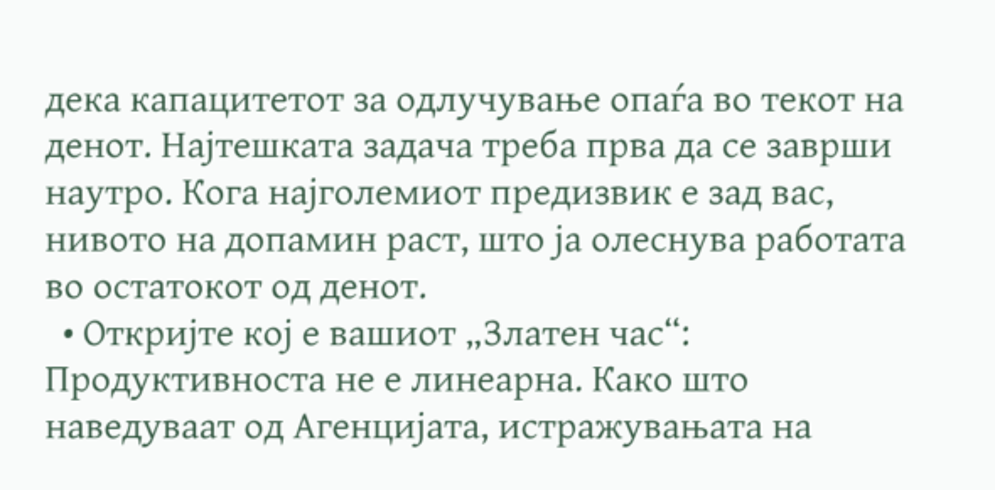дека капацитетот за одлучување опаѓа во текот на денот. Најтешката задача треба прва да се заврши наутро. Кога најголемиот предизвик е зад вас, нивото на допамин раст, што ја олеснува работата во остатокот од денот.
  • Откријте кој е вашиот „Златен час“: Продуктивноста не е линеарна. Како што наведуваат од Агенцијата, истражувањата на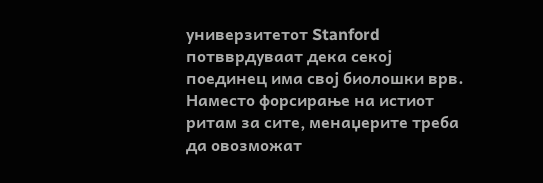универзитетот Stanford потвврдуваат дека секој поединец има свој биолошки врв. Наместо форсирање на истиот ритам за сите, менаџерите треба да овозможат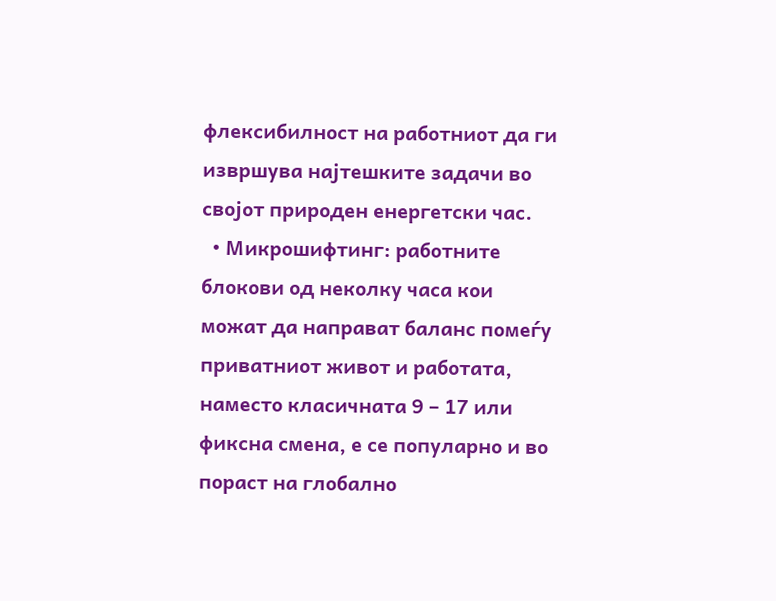флексибилност на работниот да ги извршува најтешките задачи во својот природен енергетски час.
  • Микрошифтинг: работните блокови од неколку часа кои можат да направат баланс помеѓу приватниот живот и работата, наместо класичната 9 – 17 или фиксна смена, е се популарно и во пораст на глобално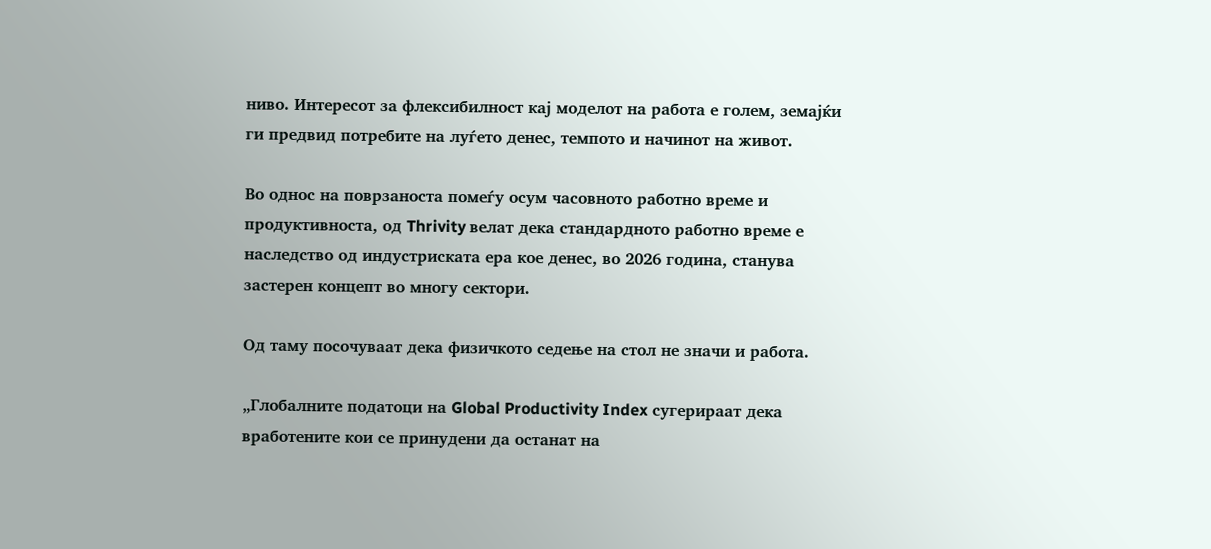ниво. Интересот за флексибилност кај моделот на работа е голем, земајќи ги предвид потребите на луѓето денес, темпото и начинот на живот.

Во однос на поврзаноста помеѓу осум часовното работно време и продуктивноста, од Thrivity велат дека стандардното работно време е наследство од индустриската ера кое денес, во 2026 година, станува застерен концепт во многу сектори.

Од таму посочуваат дека физичкото седење на стол не значи и работа.

„Глобалните податоци на Global Productivity Index сугерираат дека вработените кои се принудени да останат на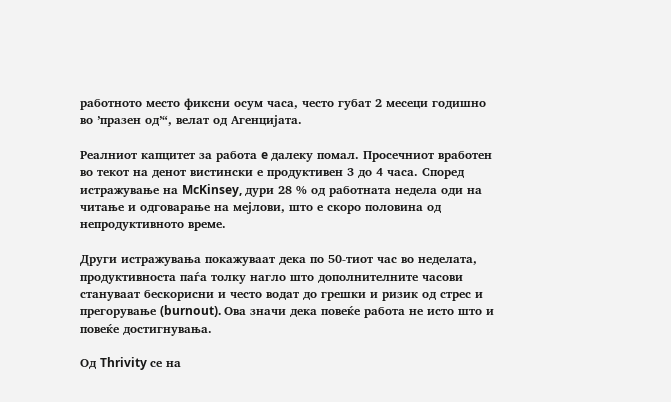работното место фиксни осум часа, често губат 2 месеци годишно во ’празен од’“, велат од Агенцијата.

Реалниот капцитет за работа e далеку помал. Просечниот вработен во текот на денот вистински е продуктивен 3 до 4 часа. Според истражување на McKinsey, дури 28 % од работната недела оди на читање и одговарање на мејлови, што е скоро половина од непродуктивното време.

Други истражувања покажуваат дека по 50-тиот час во неделата, продуктивноста паѓа толку нагло што дополнителните часови стануваат бескорисни и често водат до грешки и ризик од стрес и прегорување (burnout). Ова значи дека повеќе работа не исто што и повеќе достигнувања.

Од Thrivity се на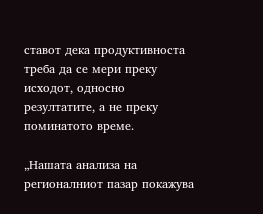ставот дека продуктивноста треба да се мери преку исходот, односно резултатите, а не преку поминатото време.

„Нашата анализа на регионалниот пазар покажува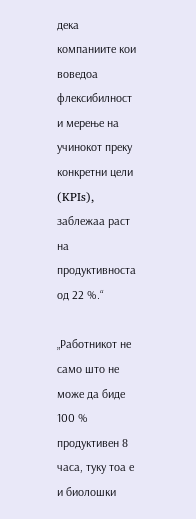дека компаниите кои воведоа флексибилност и мерење на учинокот преку конкретни цели (KPIs), заблежаа раст на продуктивноста од 22 %.“

„Работникот не само што не може да биде 100 % продуктивен 8 часа, туку тоа е и биолошки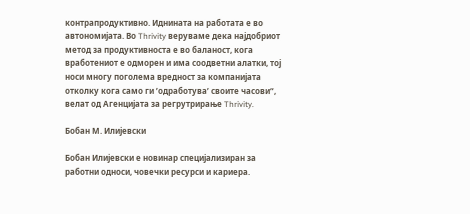контрапродуктивно. Иднината на работата е во автономијата. Во Thrivity веруваме дека најдобриот метод за продуктивноста е во баланост, кога вработениот е одморен и има соодветни алатки, тој носи многу поголема вредност за компанијата отколку кога само ги ’одработува’ своите часови“, велат од Агенцијата за регрутрирање Thrivity.

Бобан М. Илијевски

Бобан Илијевски е новинар специјализиран за работни односи, човечки ресурси и кариера.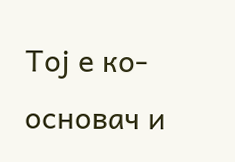Тој е ко-основач и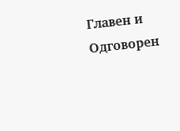Главен и Одговорен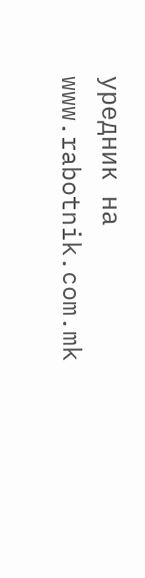уредник на www.rabotnik.com.mk